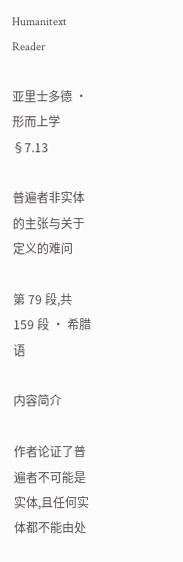Humanitext Reader

亚里士多德 · 形而上学 §7.13

普遍者非实体的主张与关于定义的难问

第 79 段,共 159 段 · 希腊语

内容简介

作者论证了普遍者不可能是实体,且任何实体都不能由处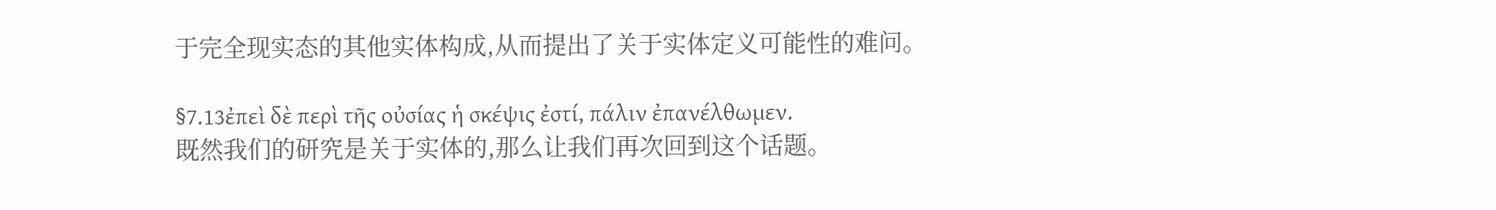于完全现实态的其他实体构成,从而提出了关于实体定义可能性的难问。

§7.13ἐπεὶ δὲ περὶ τῆς οὐσίας ἡ σκέψις ἐστί, πάλιν ἐπανέλθωμεν.
既然我们的研究是关于实体的,那么让我们再次回到这个话题。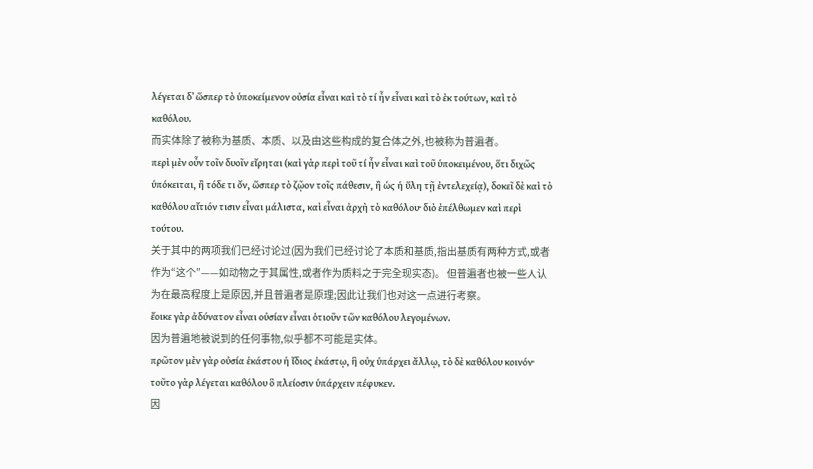λέγεται δʼ ὥσπερ τὸ ὑποκείμενον οὐσία εἶναι καὶ τὸ τί ἦν εἶναι καὶ τὸ ἐκ τούτων, καὶ τὸ καθόλου.
而实体除了被称为基质、本质、以及由这些构成的复合体之外,也被称为普遍者。
περὶ μὲν οὖν τοῖν δυοῖν εἴρηται (καὶ γὰρ περὶ τοῦ τί ἦν εἶναι καὶ τοῦ ὑποκειμένου, ὅτι διχῶς ὑπόκειται, ἢ τόδε τι ὄν, ὥσπερ τὸ ζῷον τοῖς πάθεσιν, ἢ ὡς ἡ ὕλη τῇ ἐντελεχείᾳ), δοκεῖ δὲ καὶ τὸ καθόλου αἴτιόν τισιν εἶναι μάλιστα, καὶ εἶναι ἀρχὴ τὸ καθόλου· διὸ ἐπέλθωμεν καὶ περὶ τούτου.
关于其中的两项我们已经讨论过(因为我们已经讨论了本质和基质,指出基质有两种方式,或者作为“这个”——如动物之于其属性,或者作为质料之于完全现实态)。 但普遍者也被一些人认为在最高程度上是原因,并且普遍者是原理;因此让我们也对这一点进行考察。
ἔοικε γὰρ ἀδύνατον εἶναι οὐσίαν εἶναι ὁτιοῦν τῶν καθόλου λεγομένων.
因为普遍地被说到的任何事物,似乎都不可能是实体。
πρῶτον μὲν γὰρ οὐσία ἑκάστου ἡ ἴδιος ἑκάστῳ, ἣ οὐχ ὑπάρχει ἄλλῳ, τὸ δὲ καθόλου κοινόν· τοῦτο γὰρ λέγεται καθόλου ὃ πλείοσιν ὑπάρχειν πέφυκεν.
因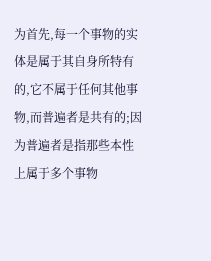为首先,每一个事物的实体是属于其自身所特有的,它不属于任何其他事物,而普遍者是共有的;因为普遍者是指那些本性上属于多个事物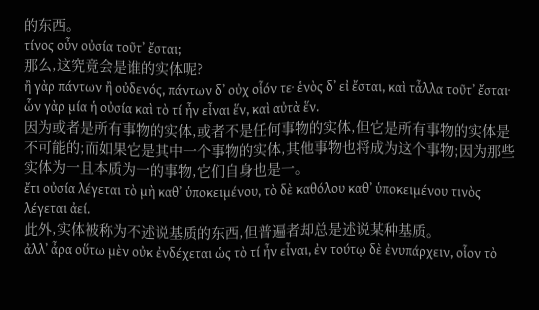的东西。
τίνος οὖν οὐσία τοῦτʼ ἔσται;
那么,这究竟会是谁的实体呢?
ἢ γὰρ πάντων ἢ οὐδενός, πάντων δʼ οὐχ οἷόν τε· ἑνὸς δʼ εἰ ἔσται, καὶ τἆλλα τοῦτʼ ἔσται· ὧν γὰρ μία ἡ οὐσία καὶ τὸ τί ἦν εἶναι ἕν, καὶ αὐτὰ ἕν.
因为或者是所有事物的实体,或者不是任何事物的实体,但它是所有事物的实体是不可能的;而如果它是其中一个事物的实体,其他事物也将成为这个事物;因为那些实体为一且本质为一的事物,它们自身也是一。
ἔτι οὐσία λέγεται τὸ μὴ καθʼ ὑποκειμένου, τὸ δὲ καθόλου καθʼ ὑποκειμένου τινὸς λέγεται ἀεί.
此外,实体被称为不述说基质的东西,但普遍者却总是述说某种基质。
ἀλλʼ ἆρα οὕτω μὲν οὐκ ἐνδέχεται ὡς τὸ τί ἦν εἶναι, ἐν τούτῳ δὲ ἐνυπάρχειν, οἷον τὸ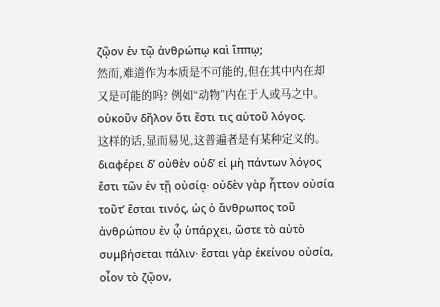ζῷον ἐν τῷ ἀνθρώπῳ καὶ ἵππῳ;
然而,难道作为本质是不可能的,但在其中内在却又是可能的吗? 例如“动物”内在于人或马之中。
οὐκοῦν δῆλον ὅτι ἔστι τις αὐτοῦ λόγος.
这样的话,显而易见,这普遍者是有某种定义的。
διαφέρει δʼ οὐθὲν οὐδʼ εἰ μὴ πάντων λόγος ἔστι τῶν ἐν τῇ οὐσίᾳ· οὐδὲν γὰρ ἧττον οὐσία τοῦτʼ ἔσται τινός, ὡς ὁ ἄνθρωπος τοῦ ἀνθρώπου ἐν ᾧ ὑπάρχει, ὥστε τὸ αὐτὸ συμβήσεται πάλιν· ἔσται γὰρ ἐκείνου οὐσία, οἷον τὸ ζῷον,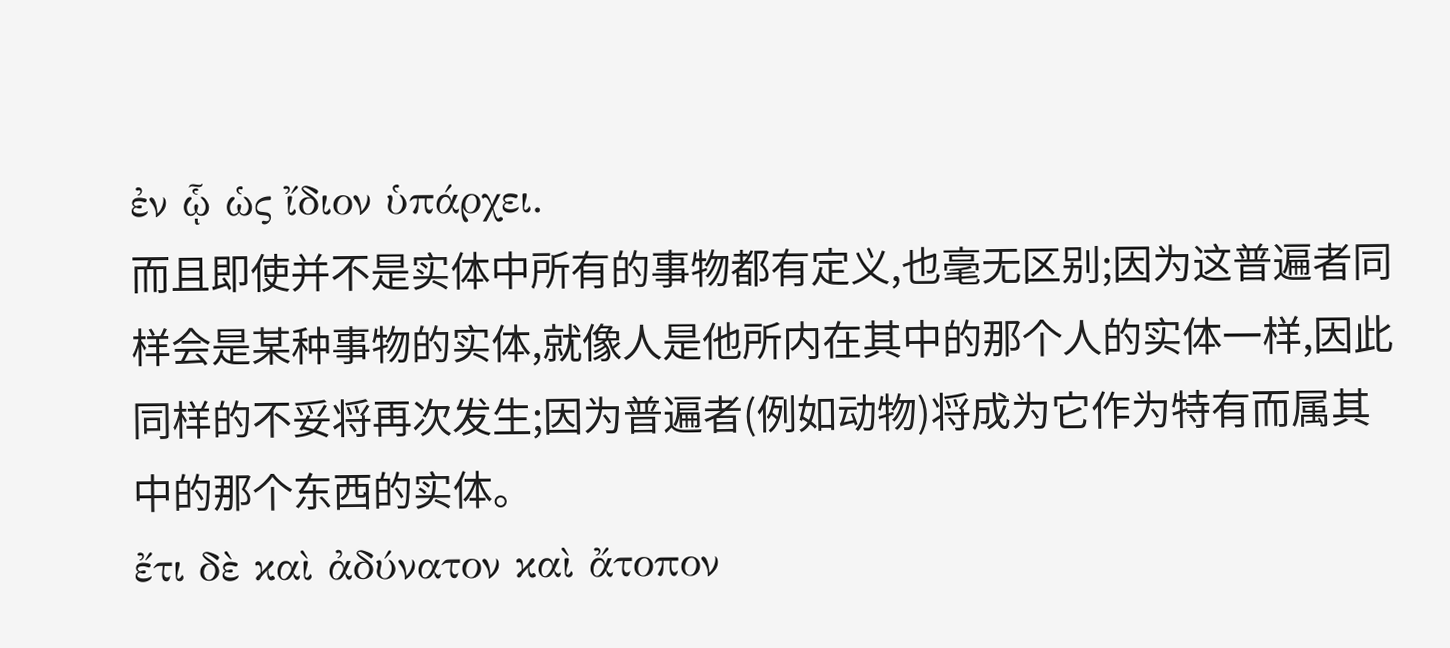ἐν ᾧ ὡς ἴδιον ὑπάρχει.
而且即使并不是实体中所有的事物都有定义,也毫无区别;因为这普遍者同样会是某种事物的实体,就像人是他所内在其中的那个人的实体一样,因此同样的不妥将再次发生;因为普遍者(例如动物)将成为它作为特有而属其中的那个东西的实体。
ἔτι δὲ καὶ ἀδύνατον καὶ ἄτοπον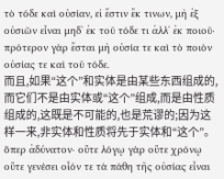τὸ τόδε καὶ οὐσίαν, εἰ ἔστιν ἔκ τινων, μὴ ἐξ οὐσιῶν εἶναι μηδʼ ἐκ τοῦ τόδε τι ἀλλʼ ἐκ ποιοῦ· πρότερον γὰρ ἔσται μὴ οὐσία τε καὶ τὸ ποιὸν οὐσίας τε καὶ τοῦ τόδε.
而且,如果“这个”和实体是由某些东西组成的,而它们不是由实体或“这个”组成,而是由性质组成的,这既是不可能的,也是荒谬的;因为这样一来,非实体和性质将先于实体和“这个”。
ὅπερ ἀδύνατον· οὔτε λόγῳ γὰρ οὔτε χρόνῳ οὔτε γενέσει οἷόν τε τὰ πάθη τῆς οὐσίας εἶναι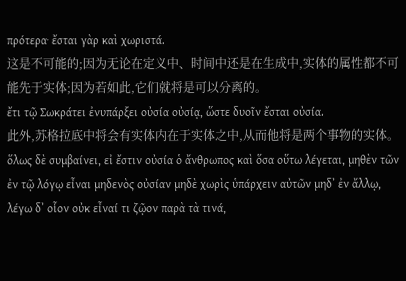πρότερα· ἔσται γὰρ καὶ χωριστά.
这是不可能的;因为无论在定义中、时间中还是在生成中,实体的属性都不可能先于实体;因为若如此,它们就将是可以分离的。
ἔτι τῷ Σωκράτει ἐνυπάρξει οὐσία οὐσίᾳ, ὥστε δυοῖν ἔσται οὐσία.
此外,苏格拉底中将会有实体内在于实体之中,从而他将是两个事物的实体。
ὅλως δὲ συμβαίνει, εἰ ἔστιν οὐσία ὁ ἄνθρωπος καὶ ὅσα οὕτω λέγεται, μηθὲν τῶν ἐν τῷ λόγῳ εἶναι μηδενὸς οὐσίαν μηδὲ χωρὶς ὑπάρχειν αὐτῶν μηδʼ ἐν ἄλλῳ, λέγω δʼ οἷον οὐκ εἶναί τι ζῷον παρὰ τὰ τινά,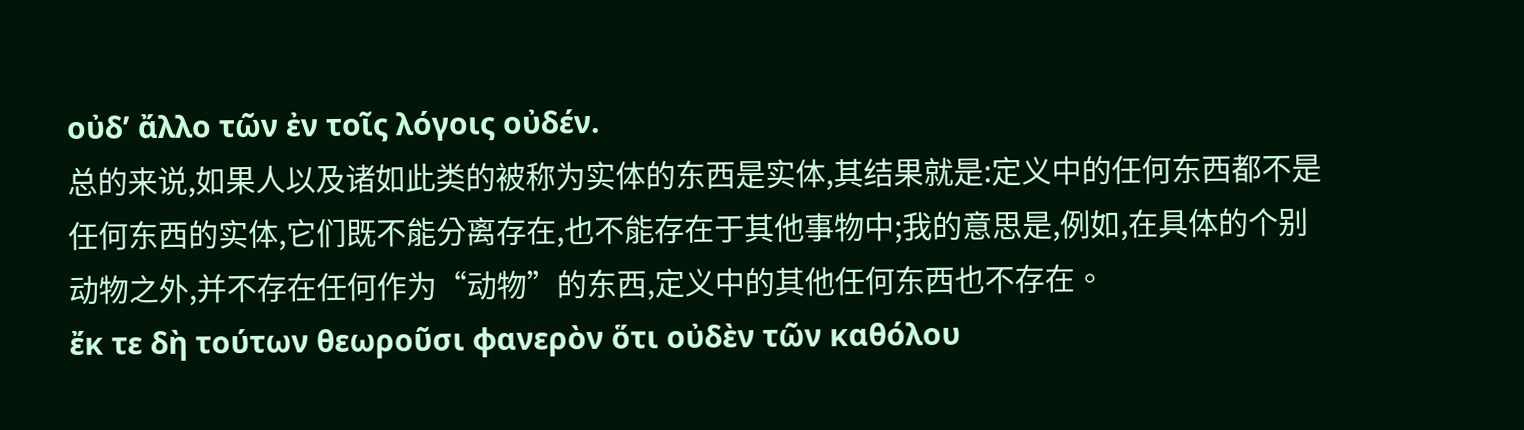οὐδʼ ἄλλο τῶν ἐν τοῖς λόγοις οὐδέν.
总的来说,如果人以及诸如此类的被称为实体的东西是实体,其结果就是:定义中的任何东西都不是任何东西的实体,它们既不能分离存在,也不能存在于其他事物中;我的意思是,例如,在具体的个别动物之外,并不存在任何作为“动物”的东西,定义中的其他任何东西也不存在。
ἔκ τε δὴ τούτων θεωροῦσι φανερὸν ὅτι οὐδὲν τῶν καθόλου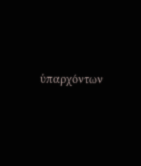ὑπαρχόντων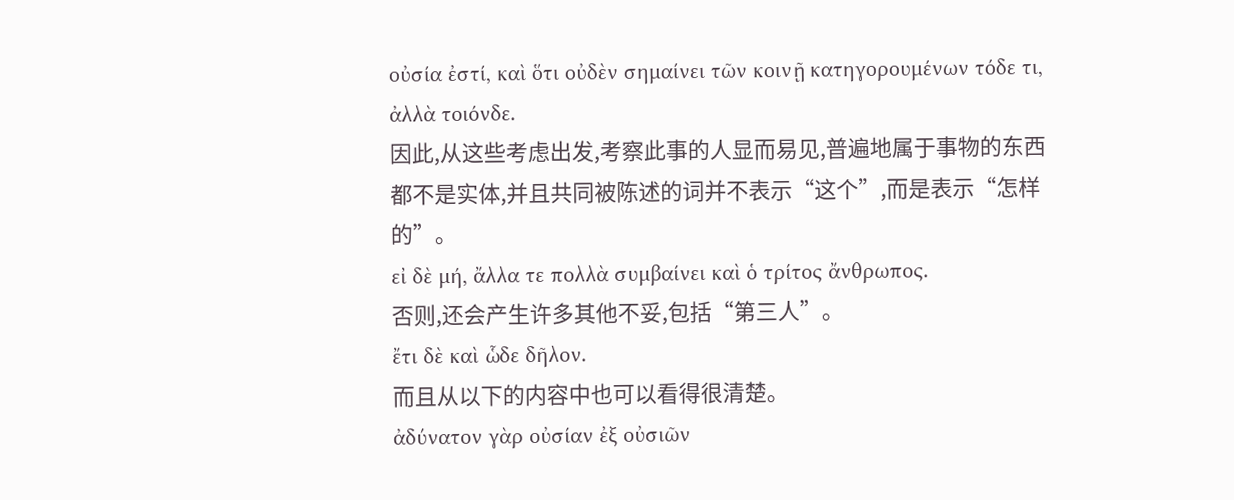οὐσία ἐστί, καὶ ὅτι οὐδὲν σημαίνει τῶν κοινῇ κατηγορουμένων τόδε τι, ἀλλὰ τοιόνδε.
因此,从这些考虑出发,考察此事的人显而易见,普遍地属于事物的东西都不是实体,并且共同被陈述的词并不表示“这个”,而是表示“怎样的”。
εἰ δὲ μή, ἄλλα τε πολλὰ συμβαίνει καὶ ὁ τρίτος ἄνθρωπος.
否则,还会产生许多其他不妥,包括“第三人”。
ἔτι δὲ καὶ ὧδε δῆλον.
而且从以下的内容中也可以看得很清楚。
ἀδύνατον γὰρ οὐσίαν ἐξ οὐσιῶν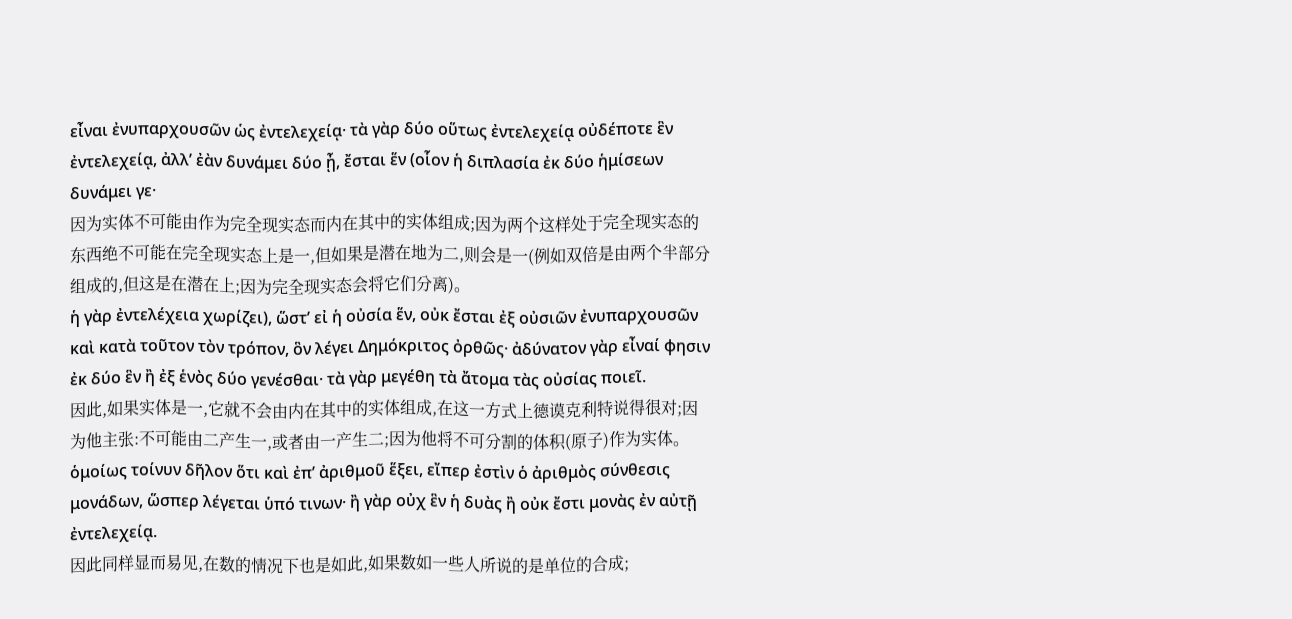εἶναι ἐνυπαρχουσῶν ὡς ἐντελεχείᾳ· τὰ γὰρ δύο οὕτως ἐντελεχείᾳ οὐδέποτε ἓν ἐντελεχείᾳ, ἀλλʼ ἐὰν δυνάμει δύο ᾖ, ἔσται ἕν (οἷον ἡ διπλασία ἐκ δύο ἡμίσεων δυνάμει γε·
因为实体不可能由作为完全现实态而内在其中的实体组成;因为两个这样处于完全现实态的东西绝不可能在完全现实态上是一,但如果是潜在地为二,则会是一(例如双倍是由两个半部分组成的,但这是在潜在上;因为完全现实态会将它们分离)。
ἡ γὰρ ἐντελέχεια χωρίζει), ὥστʼ εἰ ἡ οὐσία ἕν, οὐκ ἔσται ἐξ οὐσιῶν ἐνυπαρχουσῶν καὶ κατὰ τοῦτον τὸν τρόπον, ὃν λέγει Δημόκριτος ὀρθῶς· ἀδύνατον γὰρ εἶναί φησιν ἐκ δύο ἓν ἢ ἐξ ἑνὸς δύο γενέσθαι· τὰ γὰρ μεγέθη τὰ ἄτομα τὰς οὐσίας ποιεῖ.
因此,如果实体是一,它就不会由内在其中的实体组成,在这一方式上德谟克利特说得很对;因为他主张:不可能由二产生一,或者由一产生二;因为他将不可分割的体积(原子)作为实体。
ὁμοίως τοίνυν δῆλον ὅτι καὶ ἐπʼ ἀριθμοῦ ἕξει, εἴπερ ἐστὶν ὁ ἀριθμὸς σύνθεσις μονάδων, ὥσπερ λέγεται ὑπό τινων· ἢ γὰρ οὐχ ἓν ἡ δυὰς ἢ οὐκ ἔστι μονὰς ἐν αὐτῇ ἐντελεχείᾳ.
因此同样显而易见,在数的情况下也是如此,如果数如一些人所说的是单位的合成;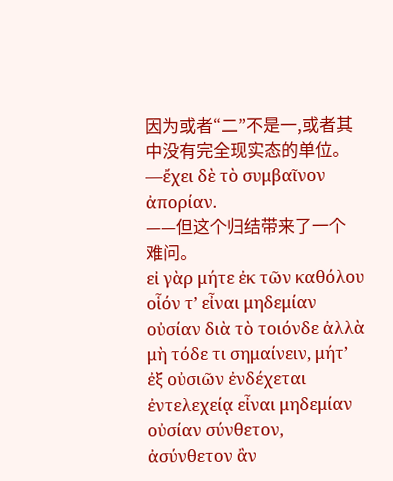因为或者“二”不是一,或者其中没有完全现实态的单位。
—ἔχει δὲ τὸ συμβαῖνον ἀπορίαν.
——但这个归结带来了一个难问。
εἰ γὰρ μήτε ἐκ τῶν καθόλου οἷόν τʼ εἶναι μηδεμίαν οὐσίαν διὰ τὸ τοιόνδε ἀλλὰ μὴ τόδε τι σημαίνειν, μήτʼ ἐξ οὐσιῶν ἐνδέχεται ἐντελεχείᾳ εἶναι μηδεμίαν οὐσίαν σύνθετον, ἀσύνθετον ἂν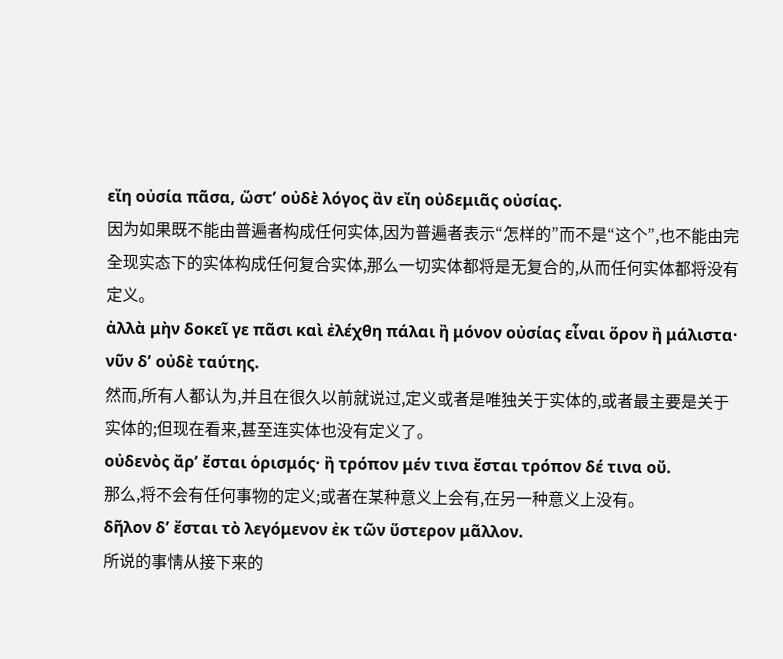εἴη οὐσία πᾶσα, ὥστʼ οὐδὲ λόγος ἂν εἴη οὐδεμιᾶς οὐσίας.
因为如果既不能由普遍者构成任何实体,因为普遍者表示“怎样的”而不是“这个”,也不能由完全现实态下的实体构成任何复合实体,那么一切实体都将是无复合的,从而任何实体都将没有定义。
ἀλλὰ μὴν δοκεῖ γε πᾶσι καὶ ἐλέχθη πάλαι ἢ μόνον οὐσίας εἶναι ὅρον ἢ μάλιστα· νῦν δʼ οὐδὲ ταύτης.
然而,所有人都认为,并且在很久以前就说过,定义或者是唯独关于实体的,或者最主要是关于实体的;但现在看来,甚至连实体也没有定义了。
οὐδενὸς ἄρʼ ἔσται ὁρισμός· ἢ τρόπον μέν τινα ἔσται τρόπον δέ τινα οὔ.
那么,将不会有任何事物的定义;或者在某种意义上会有,在另一种意义上没有。
δῆλον δʼ ἔσται τὸ λεγόμενον ἐκ τῶν ὕστερον μᾶλλον.
所说的事情从接下来的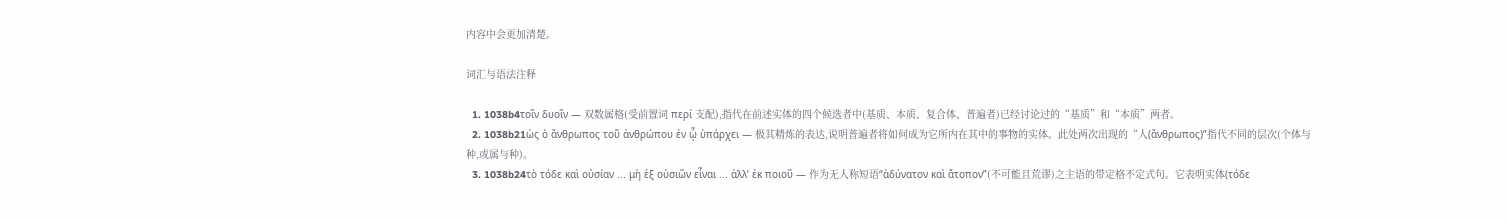内容中会更加清楚。

词汇与语法注释

  1. 1038b4τοῖν δυοῖν — 双数属格(受前置词 περί 支配),指代在前述实体的四个候选者中(基质、本质、复合体、普遍者)已经讨论过的“基质”和“本质”两者。
  2. 1038b21ὡς ὁ ἄνθρωπος τοῦ ἀνθρώπου ἐν ᾧ ὑπάρχει — 极其精炼的表达,说明普遍者将如何成为它所内在其中的事物的实体。此处两次出现的“人(ἄνθρωπος)”指代不同的层次(个体与种,或属与种)。
  3. 1038b24τὸ τόδε καὶ οὐσίαν ... μὴ ἐξ οὐσιῶν εἶναι ... ἀλλʼ ἐκ ποιοῦ — 作为无人称短语“ἀδύνατον καὶ ἄτοπον”(不可能且荒谬)之主语的带定格不定式句。它表明实体(τόδε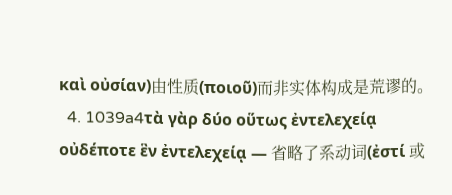καὶ οὐσίαν)由性质(ποιοῦ)而非实体构成是荒谬的。
  4. 1039a4τὰ γὰρ δύο οὕτως ἐντελεχείᾳ οὐδέποτε ἓν ἐντελεχείᾳ — 省略了系动词(ἐστί 或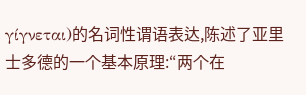γίγνεται)的名词性谓语表达,陈述了亚里士多德的一个基本原理:“两个在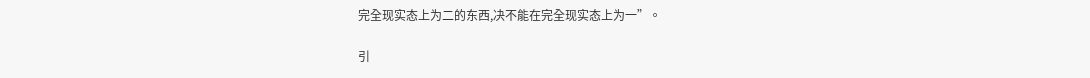完全现实态上为二的东西,决不能在完全现实态上为一”。

引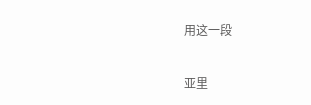用这一段

亚里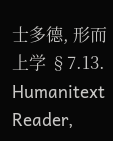士多德, 形而上学 §7.13. Humanitext Reader,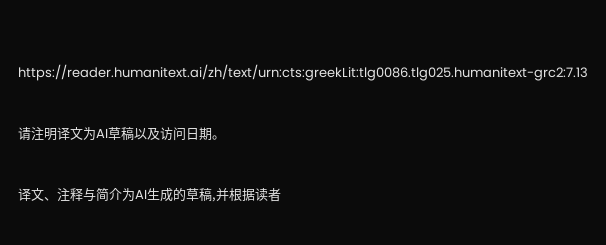https://reader.humanitext.ai/zh/text/urn:cts:greekLit:tlg0086.tlg025.humanitext-grc2:7.13

请注明译文为AI草稿以及访问日期。

译文、注释与简介为AI生成的草稿,并根据读者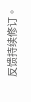反馈持续修订。